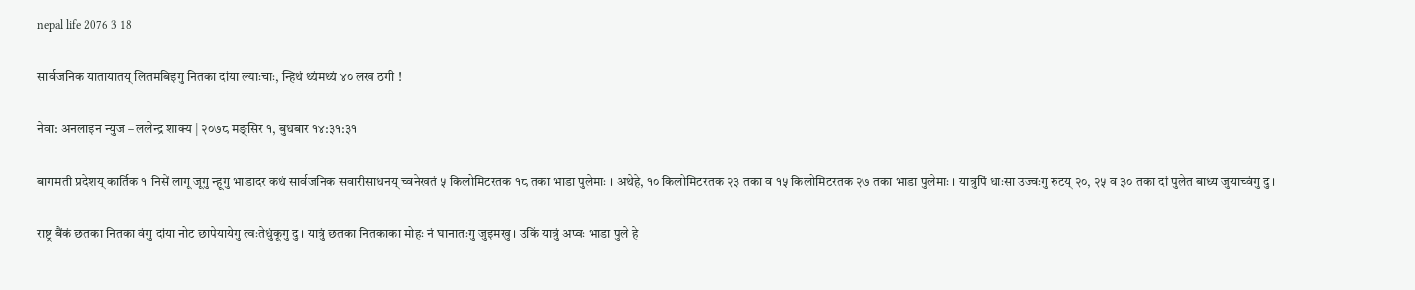nepal life 2076 3 18

सार्वजनिक यातायातय् लितमबिइगु नितका दांया ल्याःचाः, न्हिथं थ्यंमथ्यं ४० लख ठगी !

नेवा: अनलाइन न्युज – ललेन्द्र शाक्य | २०७८ मङ्सिर १, बुधबार १४:३१:३१

बागमती प्रदेशय् कार्तिक १ निसें लागू जूगु न्हूगु भाडादर कथं सार्वजनिक सवारीसाधनय् च्वनेखतं ५ किलोमिटरतक १८ तका भाडा पुलेमाः । अथेहे, १० किलोमिटरतक २३ तका व १५ किलोमिटरतक २७ तका भाडा पुलेमाः । यात्रुपिं धाःसा उज्वःगु रुटय् २०, २५ व ३० तका दां पुलेत बाध्य जुयाच्वंगु दु ।

राष्ट्र बैंकं छतका नितका वंगु दांया नोट छापेयायेगु त्वःतेधुंकूगु दु । यात्रुं छतका नितकाका मोहः नं घानातःगु जुइमखु । उकिं यात्रुं अप्वः भाडा पुले हे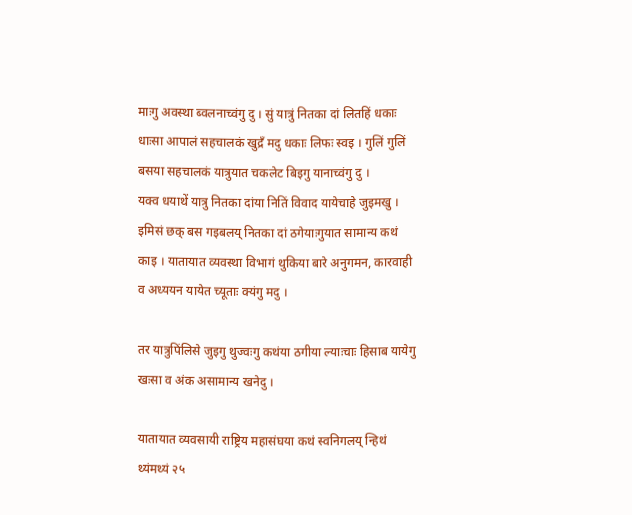माःगु अवस्था ब्वलनाच्वंगु दु । सुं यात्रुं नितका दां लितहिं धकाः धाःसा आपालं सहचालकं खुद्रँ मदु धकाः लिफः स्वइ । गुलिं गुलिं बसया सहचालकं यात्रुयात चकलेट बिइगु यानाच्वंगु दु ।
यक्व धयाथें यात्रु नितका दांया नितिं विवाद यायेचाहे जुइमखु । इमिसं छक् बस गइबलय् नितका दां ठगेयाःगुयात सामान्य कथं काइ । यातायात व्यवस्था विभागं थुकिया बारे अनुगमन, कारवाही व अध्ययन यायेत च्यूताः क्यंगु मदु ।

तर यात्रुपिंलिसे जुइगु थुज्वःगु कथंया ठगीया ल्याःचाः हिसाब यायेगु खःसा व अंक असामान्य खनेदु ।

यातायात व्यवसायी राष्ट्रिय महासंघया कथं स्वनिगलय् न्हिथं थ्यंमथ्यं २५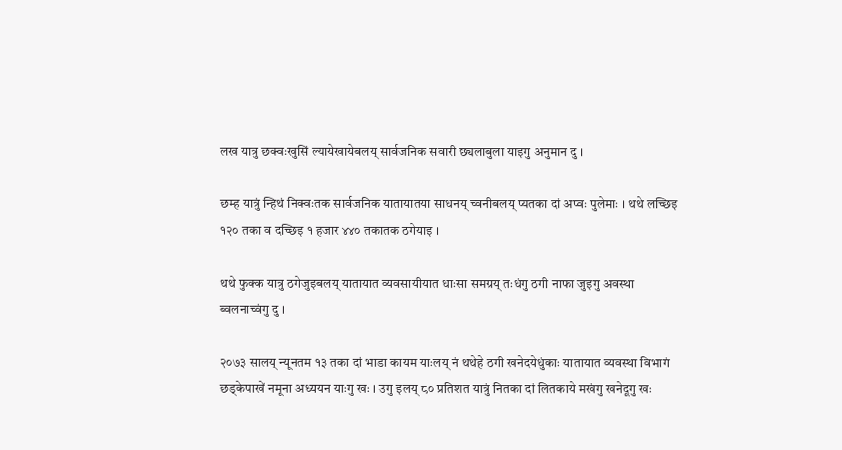लख यात्रु छक्वःखुसिं ल्यायेखायेबलय् सार्वजनिक सवारी छ्यलाबुला याइगु अनुमान दु ।

छम्ह यात्रुं न्हिथं निक्वःतक सार्वजनिक यातायातया साधनय् च्वनीबलय् प्यतका दां अप्वः पुलेमाः । थथे लच्छिइ १२० तका व दच्छिइ १ हजार ४४० तकातक ठगेयाइ ।

थथे फुक्क यात्रु ठगेजुइबलय् यातायात व्यवसायीयात धाःसा समग्रय् तःधंगु ठगी नाफा जुइगु अवस्था ब्वलनाच्वंगु दु ।

२०७३ सालय् न्यूनतम १३ तका दां भाडा कायम याःलय् नं थथेहे ठगी खनेदयेधुंकाः यातायात व्यवस्था विभागं छड्केपाखें नमूना अध्ययन याःगु खः । उगु इलय् ८० प्रतिशत यात्रुं नितका दां लितकाये मखंगु खनेदूगु खः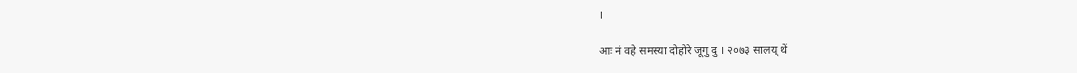।

आः नं वहे समस्या दोहोरे जूगु दु । २०७३ सालय् थें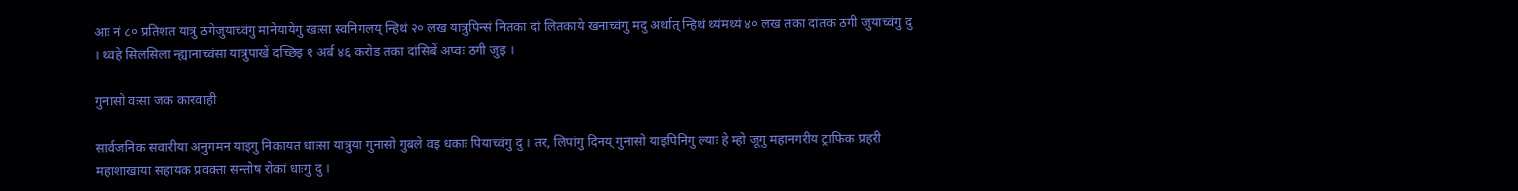आः नं ८० प्रतिशत यात्रु ठगेजुयाच्वंगु मानेयायेगु खःसा स्वनिगलय् न्हिथं २० लख यात्रुपिन्सं नितका दां लितकाये खनाच्वंगु मदु अर्थात् न्हिथं थ्यंमथ्यं ४० लख तका दांतक ठगी जुयाच्वंगु दु । थ्वहे सिलसिला न्ह्यानाच्वंसा यात्रुपाखें दच्छिइ १ अर्ब ४६ करोड तका दांसिबें अप्वः ठगी जुइ ।

गुनासो वःसा जक कारवाही

सार्वजनिक सवारीया अनुगमन याइगु निकायत धाःसा यात्रुया गुनासो गुबले वइ धकाः पियाच्वंगु दु । तर, लिपांगु दिनय् गुनासो याइपिनिगु ल्याः हे म्हो जूगु महानगरीय ट्राफिक प्रहरी महाशाखाया सहायक प्रवक्ता सन्तोष रोकां धाःगु दु ।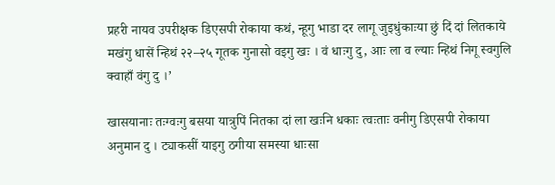प्रहरी नायव उपरीक्षक डिएसपी रोकाया कथं, न्हूगु भाडा दर लागू जुइधुंकाःया छुं दिं दां लितकाये मखंगु धासें न्हिथं २२–२५ गूतक गुनासो वइगु खः । वं धाःगु दु, आः ला व ल्याः न्हिथं निगू स्वगुलि क्वाहाँ वंगु दु ।’

खासयानाः तःग्वःगु बसया यात्रुपिं नितका दां ला खःनि धकाः त्वःताः वनीगु डिएसपी रोकाया अनुमान दु । ट्याकसीं याइगु ठगीया समस्या धाःसा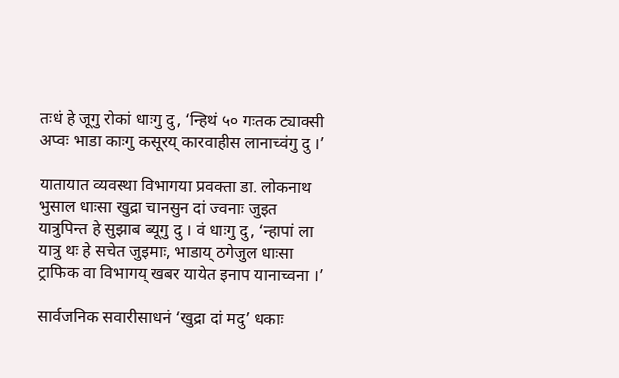तःधं हे जूगु रोकां धाःगु दु, ‘न्हिथं ५० गःतक ट्याक्सी अप्वः भाडा काःगु कसूरय् कारवाहीस लानाच्वंगु दु ।’

यातायात व्यवस्था विभागया प्रवक्ता डा. लोकनाथ भुसाल धाःसा खुद्रा चानसुन दां ज्वनाः जुइत यात्रुपिन्त हे सुझाब ब्यूगु दु । वं धाःगु दु, ‘न्हापां ला यात्रु थः हे सचेत जुइमाः, भाडाय् ठगेजुल धाःसा ट्राफिक वा विभागय् खबर यायेत इनाप यानाच्वना ।’

सार्वजनिक सवारीसाधनं ‘खुद्रा दां मदु’ धकाः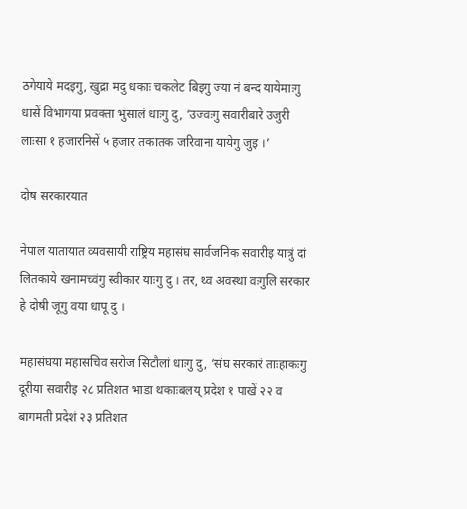ठगेयाये मदइगु, खुद्रा मदु धकाः चकलेट बिइगु ज्या नं बन्द यायेमाःगु धासें विभागया प्रवक्ता भुसालं धाःगु दु, ‘उज्वःगु सवारीबारे उजुरी लाःसा १ हजारनिसें ५ हजार तकातक जरिवाना यायेगु जुइ ।’

दोष सरकारयात

नेपाल यातायात व्यवसायी राष्ट्रिय महासंघ सार्वजनिक सवारीइ यात्रुं दां लितकाये खनामच्वंगु स्वीकार याःगु दु । तर, थ्व अवस्था वःगुलि सरकार हे दोषी जूगु वया धापू दु ।

महासंघया महासचिव सरोज सिटौलां धाःगु दु, ‘संघ सरकारं ताःहाकःगु दूरीया सवारीइ २८ प्रतिशत भाडा थकाःबलय् प्रदेश १ पाखें २२ व बागमती प्रदेशं २३ प्रतिशत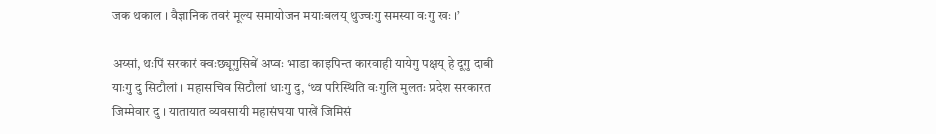जक थकाल । वैज्ञानिक तवरं मूल्य समायोजन मयाःबलय् थुज्वःगु समस्या वःगु खः ।’

अय्सां, थःपिं सरकारं क्वःछ्यूगुसिबें अप्वः भाडा काइपिन्त कारवाही यायेगु पक्षय् हे दूगु दाबी याःगु दु सिटौलां । महासचिव सिटौलां धाःगु दु, ‘थ्व परिस्थिति वःगुलि मुलतः प्रदेश सरकारत जिम्मेवार दु । यातायात व्यवसायी महासंघया पाखें जिमिसं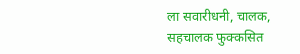ला सवारीधनी, चालक, सहचालक फुक्कसित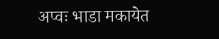अप्वः भाडा मकायेत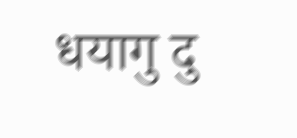धयागु दु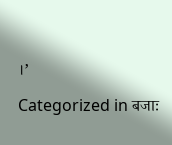।’

Categorized in बजाः